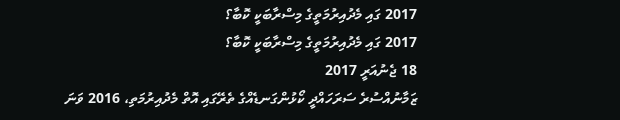2017 ގައި މެދުއިރުމަތީގެ މިސްރާބަކީ ކޮބާ؟
2017 ގައި މެދުއިރުމަތީގެ މިސްރާބަކީ ކޮބާ؟
18 ޖެނުއަރީ 2017
ޒަމާނުއްސުރެ ސަރަހައްދީ ކޯޅުންގަނޑެއްގެ ތެރޭގައި އޮތް މެދުއިރުމަތި، 2016 ވަނަ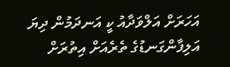އަހަރަށް އަލްވަދާއު ކީ އަނދަމުން ދިޔަ އަލިފާންގަނޑުގެ ތެރެއަށް އިތުރަށް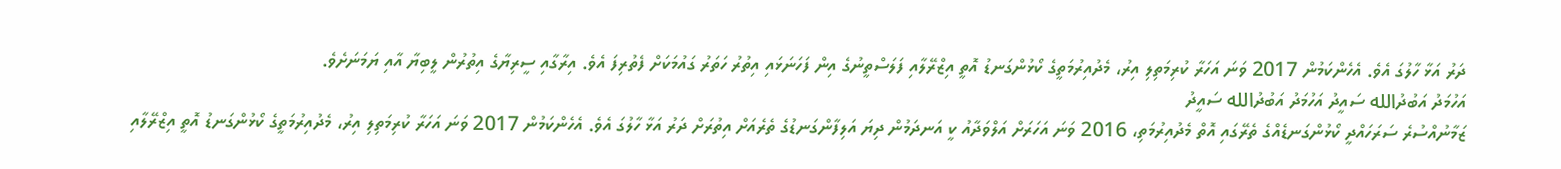ދަރު އަޅާ ހާލުގަ އެވެ. އެހެންކަމުން 2017 ވަނަ އަހަރާ ކުރިމަތިލި އިރު، މެދުއިރުމަތީގެ ކޯޅުންގަނޑު އޮތީ އިޒްރޭލާއި ފަލަސްތީނުގެ އިން ފަހަނަޅައި އިތުރު ހަތަރު ގައުމަކަށް ފެތުރިފަ އެވެ. އިރާގާއި ސީރިޔާގެ އިތުރުން ލީބިޔާ އާއި ޔަމަނަށެވެ.
އަހުމަދު އަބުދުالله ސައީދު އަހުމަދު އަބުދުالله ސައީދު
ޒަމާނުއްސުރެ ސަރަހައްދީ ކޯޅުންގަނޑެއްގެ ތެރޭގައި އޮތް މެދުއިރުމަތި، 2016 ވަނަ އަހަރަށް އަލްވަދާއު ކީ އަނދަމުން ދިޔަ އަލިފާންގަނޑުގެ ތެރެއަށް އިތުރަށް ދަރު އަޅާ ހާލުގަ އެވެ. އެހެންކަމުން 2017 ވަނަ އަހަރާ ކުރިމަތިލި އިރު، މެދުއިރުމަތީގެ ކޯޅުންގަނޑު އޮތީ އިޒްރޭލާއި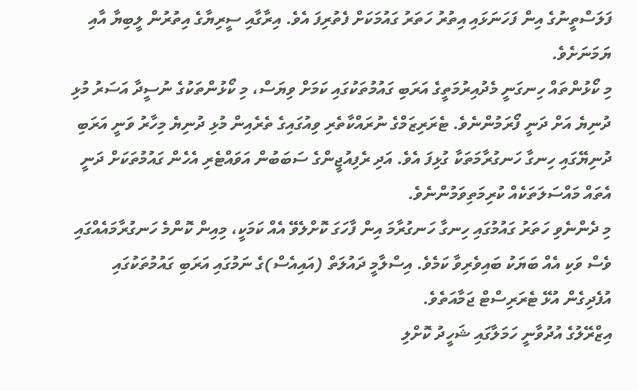ފަލަސްތީނުގެ އިން ފަހަނަޅައި އިތުރު ހަތަރު ގައުމަކަށް ފެތުރިފަ އެވެ. އިރާގާއި ސީރިޔާގެ އިތުރުން ލީބިޔާ އާއި ޔަމަނަށެވެ.
މި ކޯޅުންތައް ހިނގަނީ މެދުއިރުމަތީގެ އަރަބި ގައުމުތަކުގައި ކަމަށް ވިޔަސް، މި ކޯޅުންތަކުގެ ނުސީދާ އަސަރު މުޅި ދުނިޔެ އަށް ދަނީ ފޯރަމުންނެވެ. ޓެރަރިޒަމްގެ ނުރައްކާތެރި ވިއުގައިގެ ތެރެއިން މުޅި ދުނިޔެ މިހާރު ވަނީ އަރަބި ދުނިޔޭގައި ހިނގާ ހަނގުރާމަތަކާ ގުޅިފަ އެވެ. އަދި ރެފިއުޖީންގެ ސަބަބުން އަވައްޓެރި އެހެން ގައުމުތަކަށް ދަނީ އެތައް މައްސަލަތަކެއް ކުރިމަތިވަމުންނެވެ.
މި ދެންނެވި ހަތަރު ގައުމުގައި ހިނގާ ހަނގުރާމަ އިން ފާހަގަ ކޮށްލެވޭ އެއް ކަމަކީ، މިއިން ކޮންމެ ހަނގުރާމައެއްގައި ވެސް ވަކި އެއް ބަޔަކު ބައިވެރިވާ ކަމެވެ. އިސްލާމީ ދައުލަތް (އައިއެސް)ގެ ނަމުގައި އަރަބި ގައުމުތަކުގައި އުފެދިގެން އުޅޭ ޓެރަރިސްޓް ޖަމާއަތެވެ.
އިޒްރޭލުގެ އުދުވާނީ ހަމަލާގައި ޝަހީދު ކޮށްލި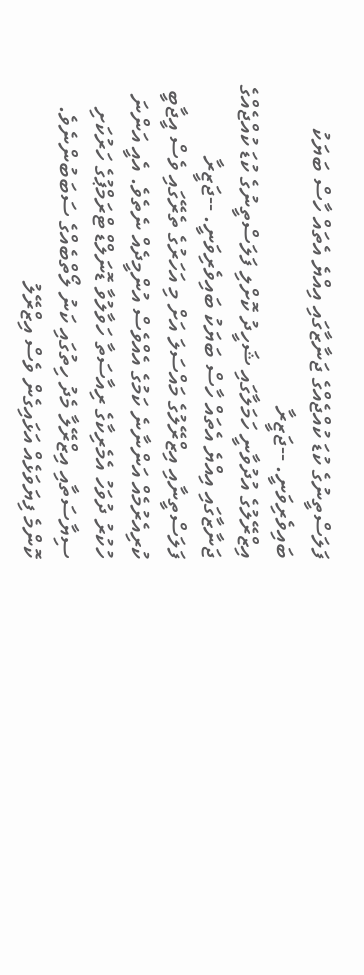ފަލަސްތީނުގެ ކުޑަ ކުއްޖެއްގެ ޖަނާޒާގައި އިއްޔެ އެތައް ހާސް ބަޔަކު ބައިވެރިވަނީ. --ޖަޒީރާ
އިޒްރޭލުގެ އުދުވާނީ ހަމަލާގައި ޝަހީދު ކޮށްލި ފަލަސްތީނުގެ ކުޑަ ކުއްޖެއްގެ ޖަނާޒާގައި އިއްޔެ އެތައް ހާސް ބަޔަކު ބައިވެރިވަނީ. --ޖަޒީރާ
ފަލަސްތީނާއި އިޒްރޭލުގެ މައްސަލަ އަށް މި އަހަރުގެ ތެރޭގައި ވެސް އީޖާބީ ކުރިއެރުމެއް އަންނާނެ ކަމުގެ އެއްވެސް އުންމީދެއް ނެތެވެ. އެއީ އަންނަ ހުކުރު ދުވަހު އެމެރިކާގެ ރިއާސަތާ ހަވާލުވާ ޑޮނަލްޑް ޓްރަމްޕުގެ ހަރުކަށި ސިޔާސަތާއި އިޒްރޭލާ މެދު ހިތުގައި ކަނު ލޯތްބެއްގެ ސަބަބުންނެވެ. ކޮންމެ ފިޔަވަޅެއް އަޅައިގެން ވެސް އިޒްރޭލު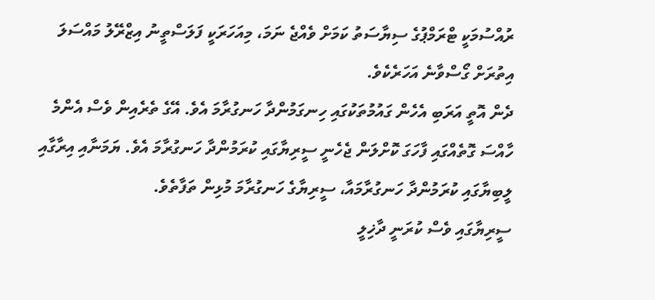ރުއްސުމަކީ ޓްރަމްޕުގެ ސިޔާސަތު ކަމަށް ވެއްޖެ ނަމަ، މިއަހަރަކީ ފަލަސްތީނު އިޒްރޭލު މައްސަލަ އިތުރަށް ގޯސްވާނެ އަހަރެކެވެ.
ދެން އޮތީ އަރަބި އެހެން ގައުމުތަކުގައި ހިނގަމުންދާ ހަނގުރާމަ އެވެ. އޭގެ ތެރެއިން ވެސް އެންމެ ހާއްސަ ގޮތެއްގައި ފާހަގަ ކޮށްލަން ޖެހެނީ ސީރިޔާގައި ކުރަމުންދާ ހަނގުރާމަ އެވެ. ޔަމަނާއި އިރާގާއި ލީބިޔާގައި ކުރަމުންދާ ހަނގުރާމައާ، ސީރިޔާގެ ހަނގުރާމަ މުޅިން ތަފާތެވެ.
ސީރިޔާގައި ވެސް ކުރަނީ ދާޚިލީ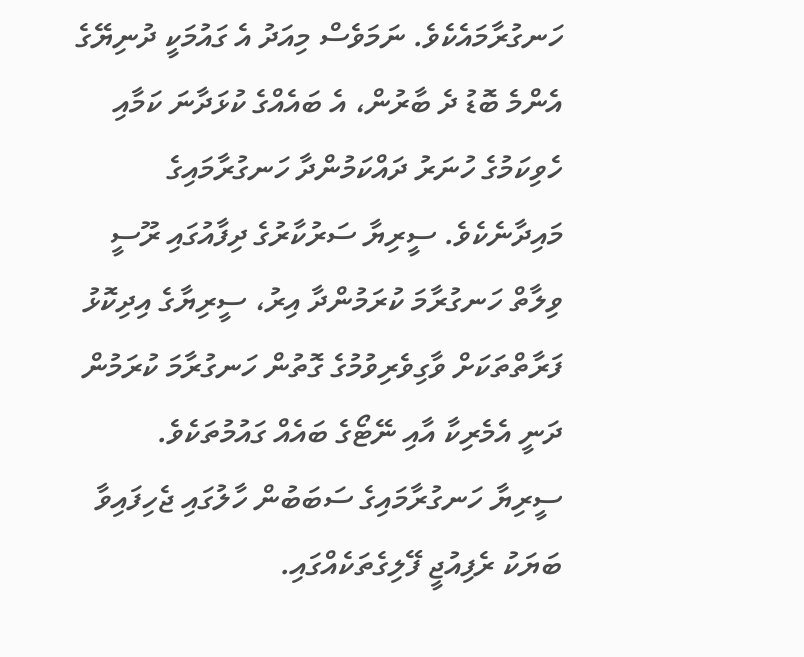ހަނގުރާމައެކެވެ. ނަމަވެސް މިއަދު އެ ގައުމަކީ ދުނިޔޭގެ އެންމެ ބޮޑު ދެ ބާރުން، އެ ބައެއްގެ ކުޅަދާނަ ކަމާއި ހެވިކަމުގެ ހުނަރު ދައްކަމުންދާ ހަނގުރާމައިގެ މައިދާނެކެވެ. ސީރިޔާ ސަރުކާރުގެ ދިފާއުގައި ރޫސީ ވިލާތް ހަނގުރާމަ ކުރަމުންދާ އިރު، ސީރިޔާގެ އިދިކޮޅު ފަރާތްތަކަށް ވާގިވެރިވުމުގެ ގޮތުން ހަނގުރާމަ ކުރަމުން ދަނީ އެމެރިކާ އާއި ނޭޓޯގެ ބައެއް ގައުމުތަކެވެ.
ސީރިޔާ ހަނގުރާމައިގެ ސަބަބުން ހާލުގައި ޖެހިފައިވާ ބަޔަކު ރެފިއުޖީ ފޭލިގެތަކެއްގައި.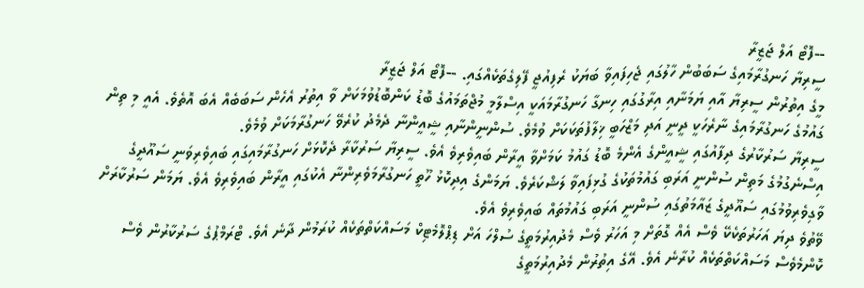--ފޮޓޯ އަލް ޖަޒީރާ
ސީރިޔާ ހަނގުރާމައިގެ ސަބަބުން ހާލުގައި ޖެހިފައިވާ ބަޔަކު ރެފިއުޖީ ފޭލިގެތަކެއްގައި. --ފޮޓޯ އަލް ޖަޒީރާ
މީގެ އިތުރުން ސީރިޔާ އާއި ޔަމަނާއި އިރާގުގައި ހިނގާ ހަނގުރާމައަކީ އިސްލާމީ މުޖްތަމައުގެ ބޮޑު ކަންބޮޑުވުމަކަށް ވާ އިތުރު އެހެން ސަބަބެއް އެބަ އޮތެވެ. އެއީ މި ތިން ގައުމުގެ ހަނގުރާމައިގެ ނާރެހަކީ ދީނީ އަދި މަޒްހަބީ ޚިލާފުތަކަކަށް ވުމެވެ. ސުންނީންނާއި ޝީއީންނާ ދެމެދު ކުރެވޭ ހަނގުރާމަކަށް ވުމެވެ.
ސީރިޔާ ސަރުކާރުގެ ދިފާއުގައި ޝީއީންގެ އެންމެ ބޮޑު ގައުމު ކަމަށްވާ އީރާން ބައިވެރިވެ އެވެ. ސީރިޔާ ސަރުކާރާ ދެކޮޅަށް ހަނގުރާމައިގައި ބައިވެރިވަނީ ސައޫދީގެ އިސްނެގުމުގެ މަތިން ސުންނީ އަރަބި ގައުމުތަކުގެ ގުޅިފައިވާ ލަޝްކަރެވެ. ޔަމަންގެ އިދިކޮޅު ހޫތީ ހަނގުރާމަވެރިންނާ އެކުގައި އީރާން ބައިވެރިވެ އެވެ. ޔަމަން ސަރުކާރަށް ވާގިވެރިވުމުގައި ސައޫދީގެ ޒައާމަތުގައި ސުންނީ އަރަބި ގައުމުތައް ބައިވެރިވެ އެވެ.
ވޭތުވެ ދިޔަ އަހަރުތަކެކޭ ވެސް އެއް ގޮތަށް މި އަހަރު ވެސް މެދުއިރުމަތީގެ ސުލްހަ އަށް ޑިޕްލޮމެޓިކް މަސައްކަތްތަކެއް ކުރަމުން ދާނެ އެވެ. ޓްރަމްޕުގެ ސަރުކާރުން ވެސް ކޮންމެވެސް މަސައްކަތްތަކެއް ކުރާނެ އެވެ. އޭގެ އިތުރުން މެދުއިރުމަތީގެ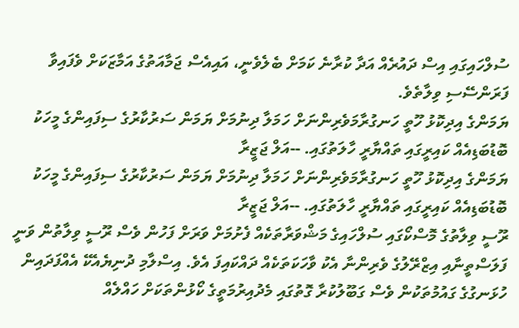ސުލްހައިގައި އިސް ދައުރެއް އަދާ ކުރާނެ ކަމަށް ބެލެވެނީ، އައިއެސް ޖަމާއަތުގެ އަމާޒަކަށް ވެފައިވާ ފަރަންސޭސި ވިލާތެވެ.
ޔަމަންގެ އިދިކޮޅު ހޫތީ ހަނގުރާމަވެރިންނަށް ހަމަލާ ދިނުމަށް ޔަމަން ސަރުކާރުގެ ސިފައިންގެ މީހަކު ބޮޑުބަޑިއެއް ކައިރީގައި ތައްޔާރީ ހާލަތުގައި. --އަލް ޖަޒީރާ
ޔަމަންގެ އިދިކޮޅު ހޫތީ ހަނގުރާމަވެރިންނަށް ހަމަލާ ދިނުމަށް ޔަމަން ސަރުކާރުގެ ސިފައިންގެ މީހަކު ބޮޑުބަޑިއެއް ކައިރީގައި ތައްޔާރީ ހާލަތުގައި. --އަލް ޖަޒީރާ
ރޫސީ ވިލާތުގެ މޮސްކޯގައި ސުލްހައިގެ މަޝްވަރާތަކެއް ފެށުމަށް ވަރަށް ފަހުން ވެސް ރޫސީ ވިލާތުން ވަނީ ފަލަސްތީނާއި އިޒްރޭލުގެ ވެރިންނާ އެކު ވާހަކަތަކެއް ދައްކައިފަ އެވެ. އިސްލާމި ދުނިޔެއެކޭ އެއްފަދައިން ހުޅަނގުގެ ގައުމުތަކުން ވެސް ގަބޫލުކުރާ ގޮތުގައި މެދުއިރުމަތީގެ ކޯޅުންތަކަށް ހައްލެއް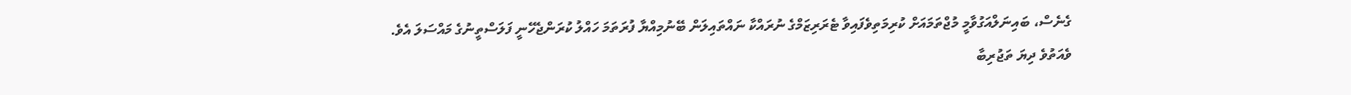ގެނެސް، ބައިނަލްއަގުވާމީ މުޖްތަމައަށް ކުރިމަތިވެފައިވާ ޓެރަރިޒަމްގެ ނުރައްކާ ނައްތައިލަން ބޭނުމިއްޔާ ފުރަތަމަ ހައްލު ކުރަންޖެހޭނީ ފަލަސްތީނުގެ މައްސަލަ އެވެ.
ވެއަތުވެ ދިޔަ ތަޖުރިބާ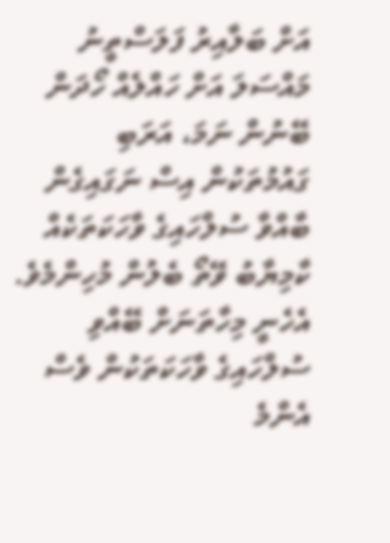އަށް ބަލާއިރު ފަލަސްތީނު މައްސަލަ އަށް ހައްލެއް ހޯދަން ބޭނުން ނަމަ، އަރަބި ގައުމުތަކުން އިސް ނަގައިގެން ބާއްވާ ސުލްހައިގެ ވާހަކަތަކެއް ކާމިޔާބު ވޭތޯ ބެލުން މުހިންމެވެ. އެހެނީ މިހާތަނަށް ބޭއްވި ސުލްހައިގެ ވާހަކަތަކުން ވެސް އެންމެ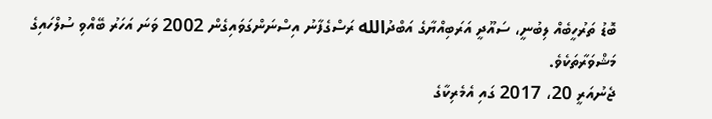ބޮޑު ތަރުހީބެއް ލިބުނީ، ސައޫދީ އަރަބިއްޔާގެ އަބްދުالله ރަސްގެފާނު އިސްނަންގަވައިގެން 2002 ވަނަ އަހަރު ބޭއްވި ސުލްހައިގެ މަޝްވަރާތަކެވެ.
ޖެނުއަރީ 20، 2017 ގައި އެމެރިކާގެ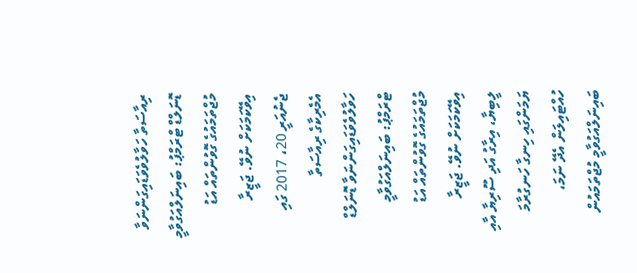ރިއާސަތާ ހަވާލުވެވަޑައިގަންނަވާ ޑޮނަލްޑް ޓްރަމްޕު: ބައިނަލްއަގުވާމީ މުޖްތަމައުގެ ގޮވުންތައް އަޑު އިވޭކަމަކަށް ނުވޭ. ޖަޒީރާ
ޖެނުއަރީ 20، 2017 ގައި އެމެރިކާގެ ރިއާސަތާ ހަވާލުވެވަޑައިގަންނަވާ ޑޮނަލްޑް ޓްރަމްޕު: ބައިނަލްއަގުވާމީ މުޖްތަމައުގެ ގޮވުންތައް އަޑު އިވޭކަމަކަށް ނުވޭ. ޖަޒީރާ
ލީބިޔާ، އިރާގު އަދި ސޫރިޔާ އާއި ޔަމަންގައި ހިނގާ ހަނގުރާމަ ހުއްޓައިލަން އެދޭ ނަމަ، ބައިނަލްއަގުވާމީ މުޖްތަމައުން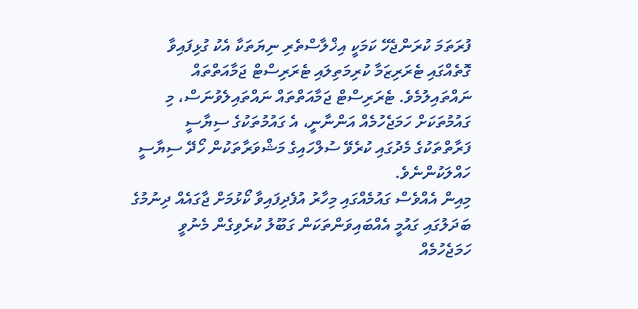ފުރަތަމަ ކުރަންޖެހޭ ކަމަކީ އިޚްލާސްތެރި ނިޔަތަކާ އެކު ގުޅިފައިވާ ގޮތެއްގައި ޓެރަރިޒަމާ ކުރިމަތިލައި ޓެރަރިސްޓް ޖަމާއަތްތައް ނައްތައިލުމެވެ. ޓެރަރިސްޓް ޖަމާއަތްތައް ނައްތައިލެވުނަސް، މި ގައުމުތަކަށް ހަމަޖެހުމެއް އަންނާނީ، އެ ގައުމުތަކުގެ ސިޔާސީ ފަރާތްތަކުގެ މެދުގައި ކުރެވޭ ސުލްހައިގެ މަޝްވަރާތަކުން ހޯދޭ ސިޔާސީ ހައްލަކުންނެވެ.
މިއިން އެއްވެސް ގައުމެއްގައި މިހާރު އުފެދިފައިވާ ކޯޅުމަށް ޖާގައެއް ދިނުމުގެ ބަދަލުގައި ގައުމީ އެއްބައިވަންތަކަން ގަބޫލު ކުރެވިގެން މެނުވީ ހަމަޖެހުމެއް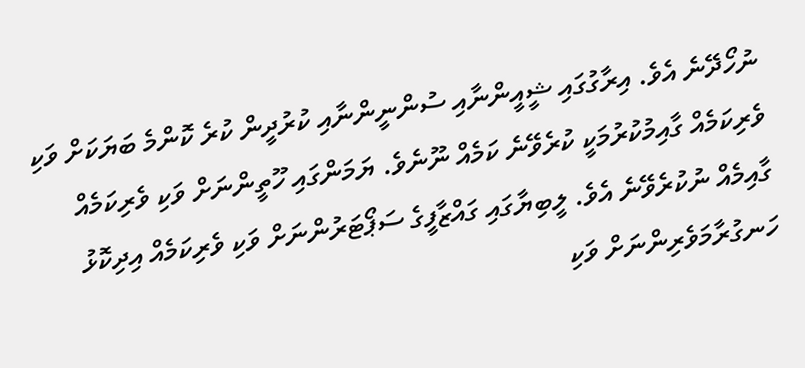ނުހޯދޭނެ އެވެ. އިރާގުގައި ޝީއީންނާއި ސުންނީންނާއި ކުރުދީން ކުރެ ކޮންމެ ބަޔަކަށް ވަކި ވެރިކަމެއް ގާއިމުކުރުމަކީ ކުރެވޭނެ ކަމެއް ނޫނެވެ. ޔަމަންގައި ހޫތީންނަށް ވަކި ވެރިކަމެއް ގާއިމެއް ނުކުރެވޭނެ އެވެ. ލީބިޔާގައި ގައްޒާފީގެ ސަޕޯޓަރުންނަށް ވަކި ވެރިކަމެއް އިދިކޮޅު ހަނގުރާމަވެރިންނަށް ވަކި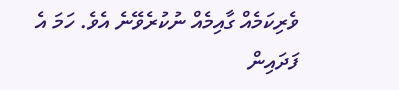ވެރިކަމެއް ގާއިމެއް ނުކުރެވޭނެ އެވެ. ހަމަ އެ ފަދައިން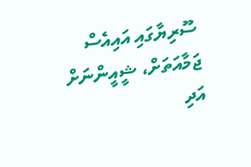ސޫރިޔާގައި އައިއެސް ޖަމާއަތަށް، ޝީއީންނަށް އަދި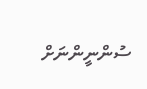ސުންނީންނަށް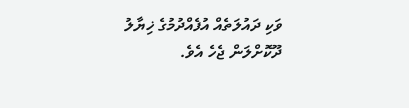ވަކި ދައުލަތެއް އުފެއްދުމުގެ ޚިޔާލު ދޫކޮށްލަން ޖެހެ އެވެ.